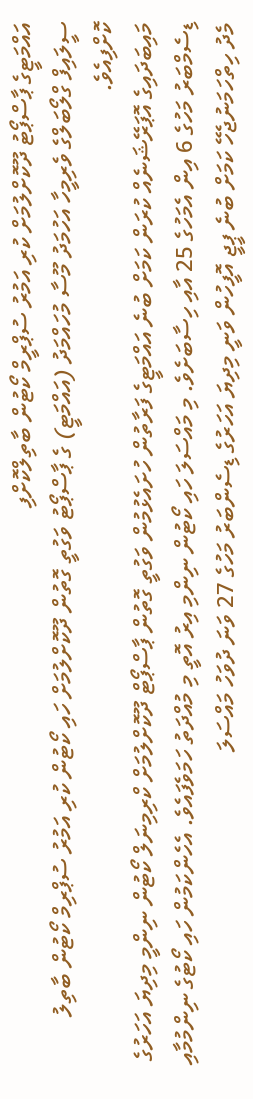އައްމަޓީގެ ޕާސްޕޯޓު ދޫކޮށްލުމަށް ކުރި އަމުރު ސުޕްރީމް ކޯޓުން ބާތިލްކޮށްފި
ސީލައިފް ގްލޯބަލްގެ ވެރިމީހާ އަހުމަދު މޫސާ މުހައްމަދު (އައްމަޓީ) ގެ ޕާސްޕޯޓު ވަގުތީ ގޮތުން ދޫކޮށްލުމަށް ހައި ކޯޓުން ކުރި އަމުރު ސުޕްރިމް ކޯޓުން ބާތިލު ކޮށްފިއެވެ.
މައިބަދައިގެ އޮޕަރޭޝަނެއް ކުރަން ކަމަށް ބުނެ އައްމަޓީގެ ފަރާތުން ހުށައެޅުމުން ވަގުތީ ގޮތުން ޕާސްޕޯޓް ދޫކޮށްލުމަށް ކްރިމިނަލް ކޯޓުން ނިންމީ މިދިޔަ އަހަރުގެ ޑިސެމްބަރު މަހުގެ 6 އިން އެމަހުގެ 25 އާއި ހިސާބަށެވެ. މި މައްސަލަ ހައި ކޯޓުން ނިންމި އިރު އޮތީ މި މުއްދަތު ހަމަވެފައެވެ. އެހެންކަމުން ހައި ކޯޓުގެ ނިންމުމާއި މެދު ހިތްހަމަނުޖެހޭ ކަމަށް ބުނެ ޕީޖީ އޮފީހުން ވަނީ މިދިޔަ އަހަރުގެ ޑިސެންބަރު މަހުގެ 27 ވަނަ ދުވަހު މައްސަލަ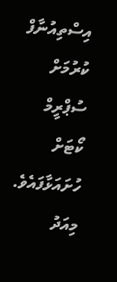އިސްތިއުނާފް ކުރުމަށް ސުޕްރީމް ކޯޓަށް ހުށައަޅާފައެވެ.
މިއަދު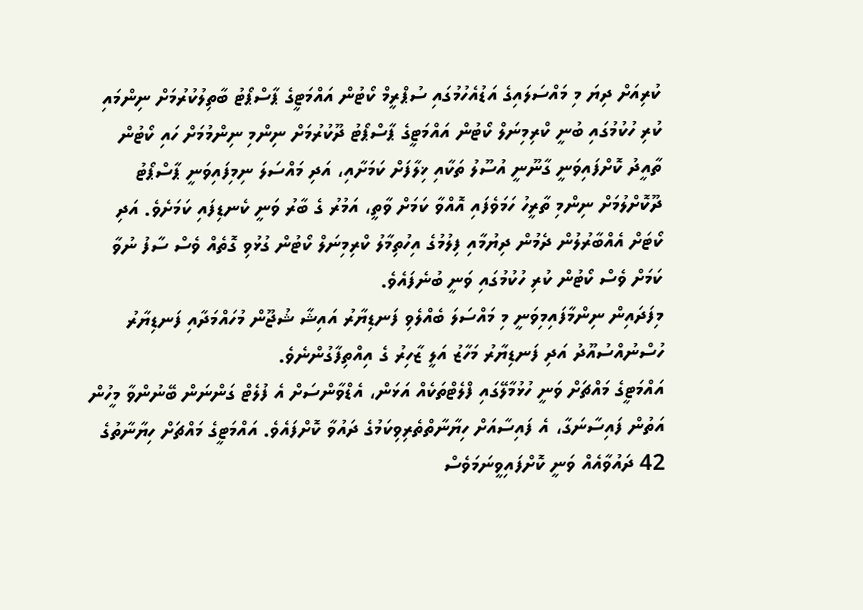ކުރިއަށް ދިޔަ މި މައްސަލައިގެ އަޑުއެހުމުގައި ސުޕްރީމް ކޯޓުން އައްމަޓީގެ ޕާސްޕޯޓު ބާތިލުކުރުމަށް ނިންމައި ކުރި ހުކުމުގައި ބުނީ ކްރިމިނަލް ކޯޓުން އައްމަޓީގެ ޕާސްޕޯޓު ދޫކުރުމަށް ނިންމި ނިންމުމަށް ހައި ކޯޓުން ތާއީދު ކޮށްފައިވަނީ ގާނޫނީ އުސޫލު ތަކާއި ޚިލާފަށް ކަމަށާއި، އަދި މައްސަލަ ނިމިފައިވަނީ ޕާސްޕޯޓު ދޫކޮށްލުމަށް ނިންމި ތާރީހު ހަމަވެފައި އޮއްވާ ކަމަށް ވާތީ، އަމުރު ގެ ބާރު ވަނީ ކެނޑިފައި ކަމަށެވެ. އަދި ކޯޓަށް އެއްބާރުލުން ދެމުން ދިޔުމާއި ފިލުމުގެ އިހުތިމާލު ކްރިމިނަލް ކޯޓުން ގުޅުވި ގޮތެއް ވެސް ސާފު ނުވާ ކަމަށް ވެސް ކޯޓުން ކުރި ހުކުމުގައި ވަނީ ބުނެފައެވެ.
މިފަދައިން ނިންމާފައިމިވަނީ މި މައްސަލަ ބެއްލެވި ފަނޑިޔާރު އައިޝާ ޝުޖޫން މުހައްމަދާއި ފަނޑިޔާރު ހުސްނުއްސުއޫދު އަދި ފަނޑިޔާރު މަހާޒު އަލީ ޒާހިރު ގެ އިއްތިފާގުންނެވެ.
އައްމަޓީގެ މައްޗަށް ވަނީ ހުޅުމާލޭގައި ފްލެޓްތަކެއް އަޅަން، އެޑްވާންސަށް އެ ފުލެޓް ގަންނަން ބޭނުންވާ މީހުން އަތުން ފައިސާނަގާ، އެ ފައިސާއަށް ހިޔާނާތްތެރިވިކަމުގެ ދައުވާ ކޮށްފައެވެ. އައްމަޓީގެ މައްޗަށް ހިޔާނާތުގެ 42 ދައުވާއެއް ވަނީ ކޮށްފައިވީނަމަވެސް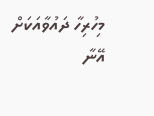މިހުރިހާ ދައުވާއަކަށް އޭނާ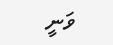ވަނީ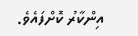އިންކާރު ކޮށްފައެވެ.